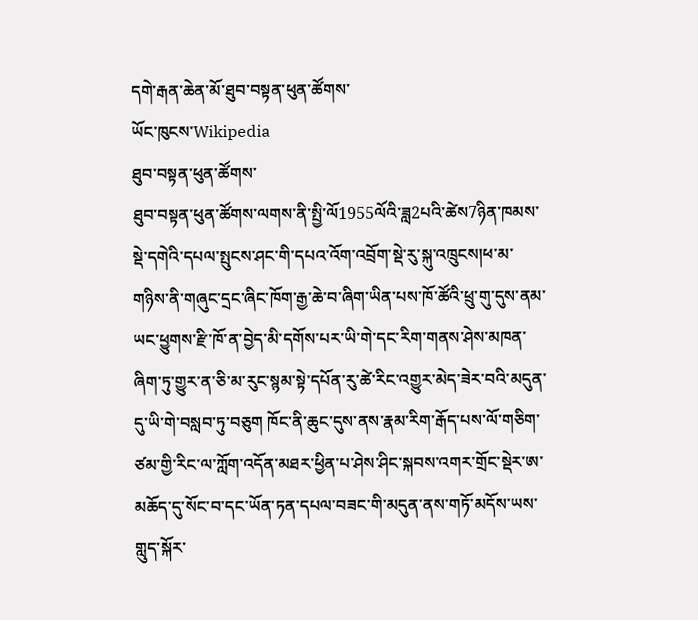དགེ་རྒན་ཆེན་མོ་ཐུབ་བསྟན་ཕུན་ཚོགས་
ཡོང་ཁུངས་Wikipedia
ཐུབ་བསྟན་ཕུན་ཚོགས་
ཐུབ་བསྟན་ཕུན་ཚོགས་ལགས་ནི་སྤྱི་ལོ1955ལོའི་ཟླ2པའི་ཚེས7ཉིན་ཁམས་སྡེ་དགེའི་དཔལ་སྤུངས་ཤང་གི་དཔའ་འོག་འབྲོག་སྡེ་རུ་སྐུ་འཁྲུངས།ཕ་མ་གཉིས་ནི་གཞུང་དྲང་ཞིང་ཁོག་རྒྱ་ཆེ་བ་ཞིག་ཡིན་པས་ཁོ་ཚོའི་ཕྲུ་གུ་དུས་ནམ་ཡང་ཕྱུགས་རྫི་ཁོ་ན་བྱེད་མི་དགོས་པར་ཡི་གེ་དང་རིག་གནས་ཤེས་མཁན་ཞིག་ཏུ་གྱུར་ན་ཅི་མ་རུང་སྙམ་སྟེ་དཔོན་རུ་ཚེ་རིང་འགྱུར་མེད་ཟེར་བའི་མདུན་དུ་ཡི་གེ་བསླབ་ཏུ་བཅུག ཁོང་ནི་ཆུང་དུས་ནས་རྣམ་རིག་རྒོད་པས་ལོ་གཅིག་ཙམ་གྱི་རིང་ལ་ཀློག་འདོན་མཐར་ཕྱིན་པ་ཤེས་ཤིང་སྐབས་འགར་གྲོང་སྡེར་ཨ་མཆོད་དུ་སོང་བ་དང་ཡོན་ཏན་དཔལ་བཟང་གི་མདུན་ནས་གཏོ་མདོས་ཡས་གླུད་སྐོར་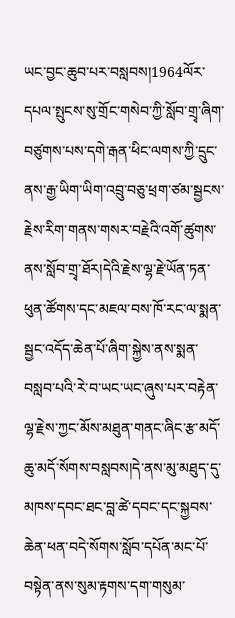ཡང་བྱང་ཆུབ་པར་བསླབས།1964ལོར་དཔལ་སྤུངས་སུ་གྲོང་གསེབ་ཀྱི་སློབ་གྲྭ་ཞིག་བཙུགས་པས་དགེ་རྒན་ཕིང་ལགས་ཀྱི་དྲུང་ནས་རྒྱ་ཡིག་ཡིག་འབྲུ་བཅུ་ཕྲག་ཙམ་སྦྱངས་རྗེས་རིག་གནས་གསར་བརྗེའི་འགོ་ཚུགས་ནས་སློབ་གྲྭ་ཐོར།དེའི་རྗེས་ལྷ་རྗེ་ཡོན་ཏན་ཕུན་ཚོགས་དང་མཇལ་བས་ཁོ་རང་ལ་སྨན་སྦྱང་འདོད་ཆེན་པོ་ཞིག་སྐྱེས་ནས་སྨན་བསླབ་པའི་རེ་བ་ཡང་ཡང་ཞུས་པར་བརྟེན་ལྷ་རྗེས་ཀྱང་མོས་མཐུན་གནང་ཞིང་རྩ་མདོ་ཆུ་མདོ་སོགས་བསླབས།དེ་ནས་མུ་མཐུད་དུ་མཁས་དབང་ཐང་བླ་ཚེ་དབང་དང་སྐྱབས་ཆེན་ཕན་བདེ་སོགས་སློབ་དཔོན་མང་པོ་བསྟེན་ནས་སུམ་རྟགས་དག་གསུམ་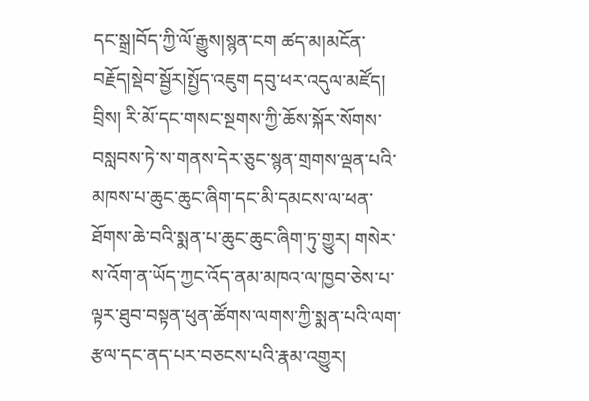དང་སྒྲ།བོད་ཀྱི་ལོ་རྒྱུས།སྙན་ངག ཚད་མ།མངོན་བརྗོད།སྡེབ་སྦྱོར།སྤྱོད་འཇུག དབུ་ཕར་འདུལ་མཛོད། བྲིས། རི་མོ་དང་གསང་སྔགས་ཀྱི་ཆོས་སྐོར་སོགས་བསླབས་ཏེ་ས་གནས་དེར་ཅུང་སྙན་གྲགས་ལྡན་པའི་མཁས་པ་ཆུང་ཆུང་ཞིག་དང་མི་དམངས་ལ་ཕན་ཐོགས་ཆེ་བའི་སྨན་པ་ཆུང་ཆུང་ཞིག་ཏུ་གྱུར། གསེར་ས་འོག་ན་ཡོད་ཀྱང་འོད་ནམ་མཁའ་ལ་ཁྱབ་ཅེས་པ་ལྟར་ཐུབ་བསྟན་ཕུན་ཚོགས་ལགས་ཀྱི་སྨན་པའི་ལག་རྩལ་དང་ནད་པར་བཅངས་པའི་རྣམ་འགྱུར།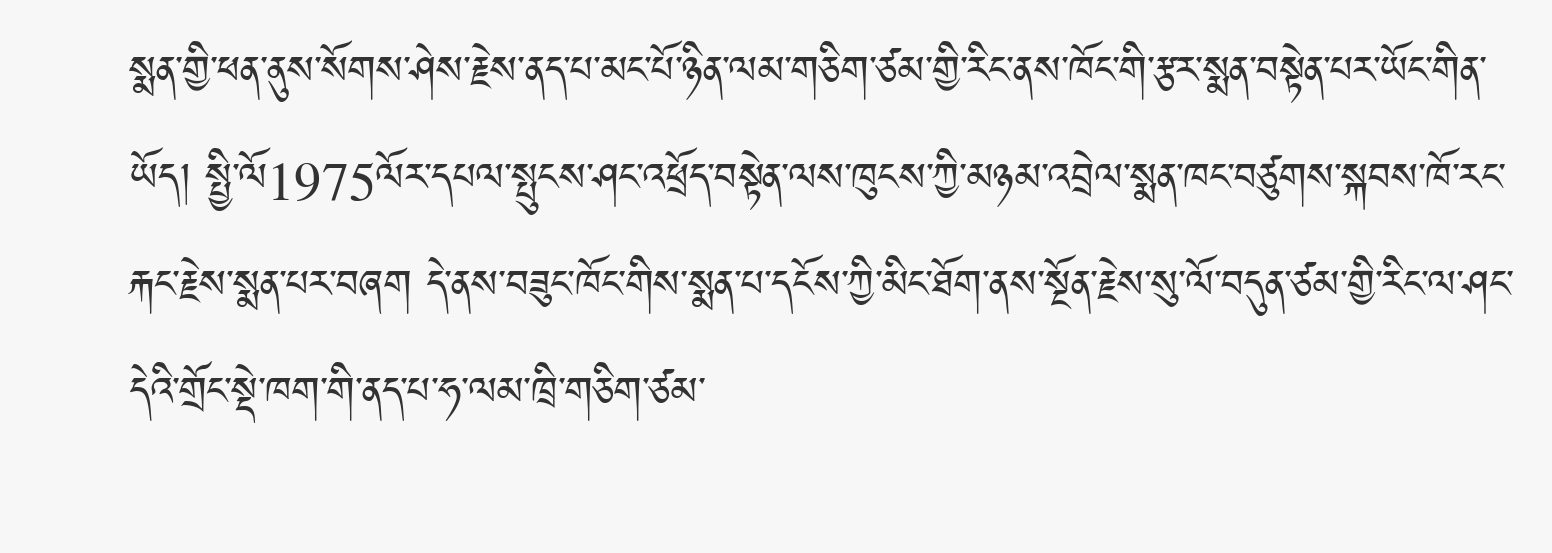སྨན་གྱི་ཕན་ནུས་སོགས་ཤེས་རྗེས་ནད་པ་མང་པོ་ཉིན་ལམ་གཅིག་ཙམ་གྱི་རིང་ནས་ཁོང་གི་རྩར་སྨན་བསྟེན་པར་ཡོང་གིན་ཡོད། སྤྱི་ལོ1975ལོར་དཔལ་སྤུངས་ཤང་འཕྲོད་བསྟེན་ལས་ཁུངས་ཀྱི་མཉམ་འབྲེལ་སྨན་ཁང་བཙུགས་སྐབས་ཁོ་རང་རྐང་རྗེས་སྨན་པར་བཞག དེ་ནས་བཟུང་ཁོང་གིས་སྨན་པ་དངོས་ཀྱི་མིང་ཐོག་ནས་སྔོན་རྗེས་སུ་ལོ་བདུན་ཙམ་གྱི་རིང་ལ་ཤང་དེའི་གྲོང་སྡེ་ཁག་གི་ནད་པ་ཧ་ལམ་ཁྲི་གཅིག་ཙམ་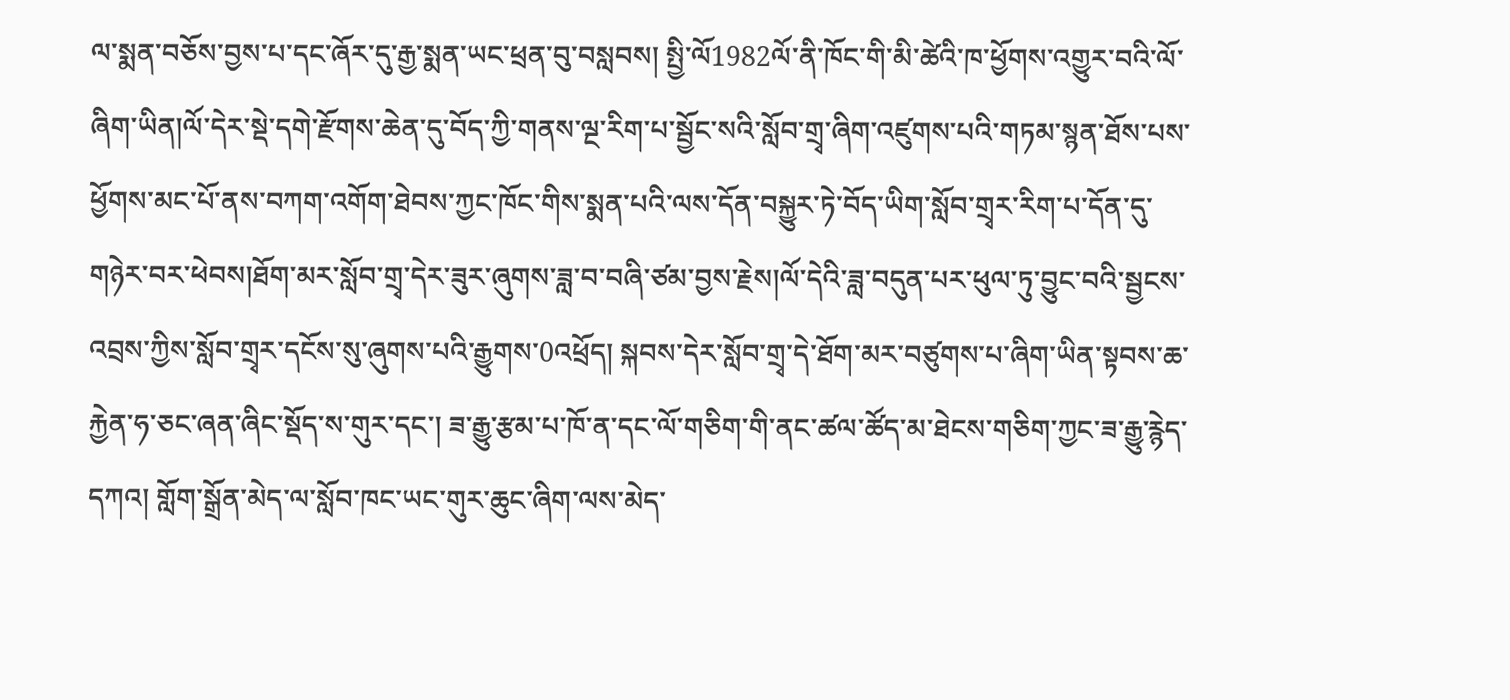ལ་སྨན་བཅོས་བྱས་པ་དང་ཞོར་དུ་རྒྱ་སྨན་ཡང་ཕྲན་བུ་བསླབས། སྤྱི་ལོ1982ལོ་ནི་ཁོང་གི་མི་ཚེའི་ཁ་ཕྱོགས་འགྱུར་བའི་ལོ་ཞིག་ཡིན།ལོ་དེར་སྡེ་དགེ་རྫོགས་ཆེན་དུ་བོད་ཀྱི་གནས་ལྔ་རིག་པ་སྦྱོང་སའི་སློབ་གྲྭ་ཞིག་འཛུགས་པའི་གཏམ་སྙན་ཐོས་པས་ཕྱོགས་མང་པོ་ནས་བཀག་འགོག་ཐེབས་ཀྱང་ཁོང་གིས་སྨན་པའི་ལས་དོན་བསྐྱུར་ཏེ་བོད་ཡིག་སློབ་གྲྭར་རིག་པ་དོན་དུ་གཉེར་བར་ཕེབས།ཐོག་མར་སློབ་གྲྭ་དེར་ཟུར་ཞུགས་ཟླ་བ་བཞི་ཙམ་བྱས་རྗེས།ལོ་དེའི་ཟླ་བདུན་པར་ཕུལ་ཏུ་བྱུང་བའི་སྦྱངས་འབྲས་ཀྱིས་སློབ་གྲྭར་དངོས་སུ་ཞུགས་པའི་རྒྱུགས་0འཕྲོད། སྐབས་དེར་སློབ་གྲྭ་དེ་ཐོག་མར་བཙུགས་པ་ཞིག་ཡིན་སྟབས་ཆ་རྐྱེན་ཧ་ཅང་ཞན་ཞིང་སྡོད་ས་གུར་དང་། ཟ་རྒྱུ་རྩམ་པ་ཁོ་ན་དང་ལོ་གཅིག་གི་ནང་ཚལ་ཚོད་མ་ཐེངས་གཅིག་ཀྱང་ཟ་རྒྱུ་རྙེད་དཀའ། གློག་སྒྲོན་མེད་ལ་སློབ་ཁང་ཡང་གུར་ཆུང་ཞིག་ལས་མེད་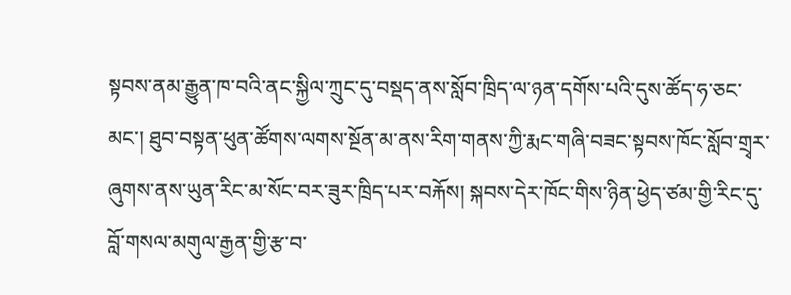སྟབས་ནམ་རྒྱུན་ཁ་བའི་ནང་སྐྱིལ་ཀྲུང་དུ་བསྡད་ནས་སློབ་ཁྲིད་ལ་ཉན་དགོས་པའི་དུས་ཚོད་ཧ་ཅང་མང་། ཐུབ་བསྟན་ཕུན་ཚོགས་ལགས་སྔོན་མ་ནས་རིག་གནས་ཀྱི་རྨང་གཞི་བཟང་སྟབས་ཁོང་སློབ་གྲྭར་ཞུགས་ནས་ཡུན་རིང་མ་སོང་བར་ཟུར་ཁྲིད་པར་བརྐོས། སྐབས་དེར་ཁོང་གིས་ཉིན་ཕྱེད་ཙམ་གྱི་རིང་དུ་བློ་གསལ་མགུལ་རྒྱན་གྱི་རྩ་བ་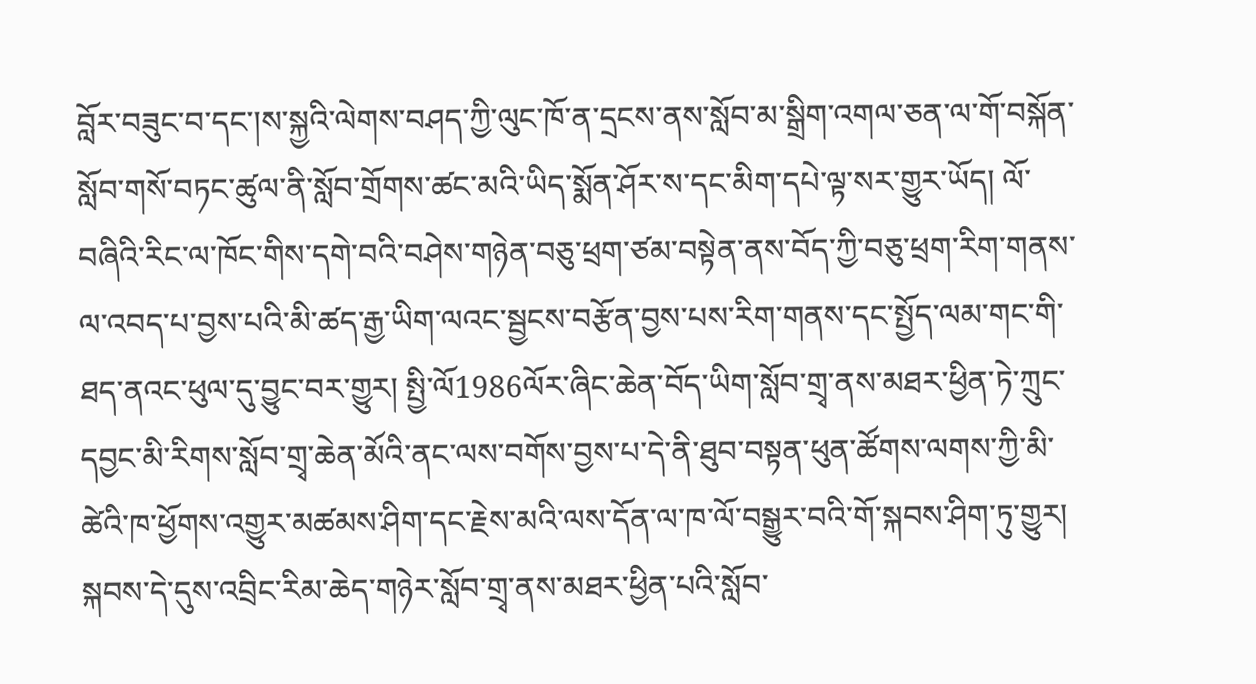བློར་བཟུང་བ་དང་།ས་སྐྱའི་ལེགས་བཤད་ཀྱི་ལུང་ཁོ་ན་དྲངས་ནས་སློབ་མ་སྒྲིག་འགལ་ཅན་ལ་གོ་བསྐོན་སློབ་གསོ་བཏང་ཚུལ་ནི་སློབ་གྲོགས་ཚང་མའི་ཡིད་སྨོན་ཤོར་ས་དང་མིག་དཔེ་ལྟ་སར་གྱུར་ཡོད། ལོ་བཞིའི་རིང་ལ་ཁོང་གིས་དགེ་བའི་བཤེས་གཉེན་བཅུ་ཕྲག་ཙམ་བསྟེན་ནས་བོད་ཀྱི་བཅུ་ཕྲག་རིག་གནས་ལ་འབད་པ་བྱས་པའི་མི་ཚད་རྒྱ་ཡིག་ལའང་སྦྱངས་བརྩོན་བྱས་པས་རིག་གནས་དང་སྤྱོད་ལམ་གང་གི་ཐད་ནའང་ཕུལ་དུ་བྱུང་བར་གྱུར། སྤྱི་ལོ1986ལོར་ཞིང་ཆེན་བོད་ཡིག་སློབ་གྲྭ་ནས་མཐར་ཕྱིན་ཏེ་ཀྲུང་དབྱང་མི་རིགས་སློབ་གྲྭ་ཆེན་མོའི་ནང་ལས་བགོས་བྱས་པ་དེ་ནི་ཐུབ་བསྟན་ཕུན་ཚོགས་ལགས་ཀྱི་མི་ཚེའི་ཁ་ཕྱོགས་འགྱུར་མཚམས་ཤིག་དང་རྗེས་མའི་ལས་དོན་ལ་ཁ་ལོ་བསྒྱུར་བའི་གོ་སྐབས་ཤིག་ཏུ་གྱུར། སྐབས་དེ་དུས་འབྲིང་རིམ་ཆེད་གཉེར་སློབ་གྲྭ་ནས་མཐར་ཕྱིན་པའི་སློབ་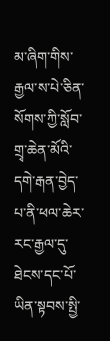མ་ཞིག་གིས་རྒྱལ་ས་པེ་ཅིན་སོགས་ཀྱི་སློབ་གྲྭ་ཆེན་མོའི་དགེ་རྒན་བྱེད་པ་ནི་ཕལ་ཆེར་རང་རྒྱལ་དུ་ཐེངས་དང་པོ་ཡིན་སྟབས་སྤྱི་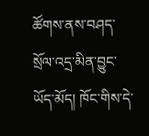ཚོགས་ནས་བཤད་སྲོལ་འདྲ་མིན་བྱུང་ཡོད་མོད། ཁོང་གིས་དེ་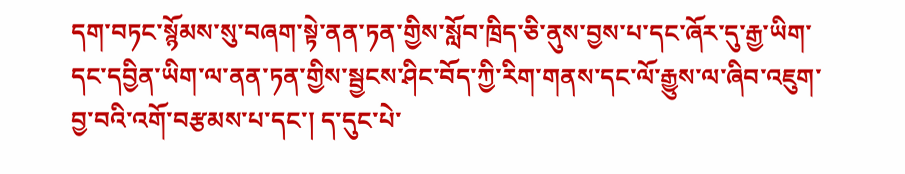དག་བཏང་སྙོམས་སུ་བཞག་སྟེ་ནན་ཏན་གྱིས་སློབ་ཁྲིད་ཅི་ནུས་བྱས་པ་དང་ཞོར་དུ་རྒྱ་ཡིག་དང་དབྱིན་ཡིག་ལ་ནན་ཏན་གྱིས་སྦྱངས་ཤིང་བོད་ཀྱི་རིག་གནས་དང་ལོ་རྒྱུས་ལ་ཞིབ་འཇུག་བྱ་བའི་འགོ་བརྩམས་པ་དང་། ད་དུང་པེ་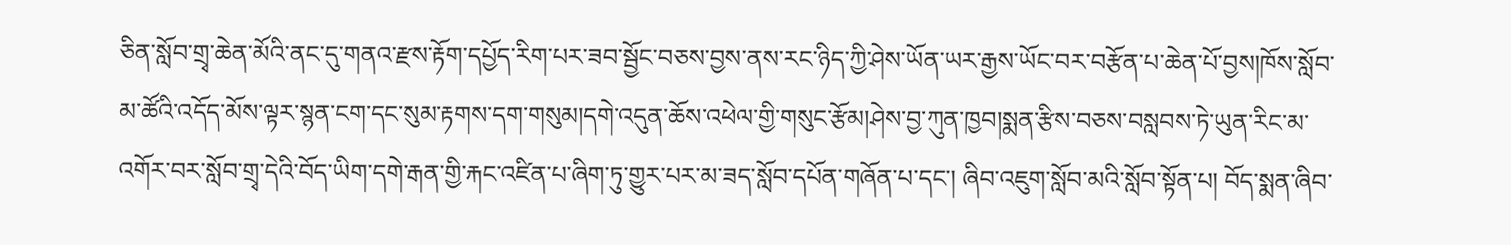ཅིན་སློབ་གྲྭ་ཆེན་མོའི་ནང་དུ་གནའ་རྫས་རྟོག་དཔྱོད་རིག་པར་ཟབ་སྦྱོང་བཅས་བྱས་ནས་རང་ཉིད་ཀྱི་ཤེས་ཡོན་ཡར་རྒྱས་ཡོང་བར་བརྩོན་པ་ཆེན་པོ་བྱས།ཁོས་སློབ་མ་ཚོའི་འདོད་མོས་ལྟར་སྙན་ངག་དང་སུམ་རྟགས་དག་གསུམ།དགེ་འདུན་ཆོས་འཕེལ་གྱི་གསུང་རྩོམ།ཤེས་བྱ་ཀུན་ཁྱབ།སྨན་རྩིས་བཅས་བསླབས་ཏེ་ཡུན་རིང་མ་འགོར་བར་སློབ་གྲྭ་དེའི་བོད་ཡིག་དགེ་རྒན་གྱི་རྐང་འཛིན་པ་ཞིག་ཏུ་གྱུར་པར་མ་ཟད་སློབ་དཔོན་གཞོན་པ་དང་། ཞིབ་འཇུག་སློབ་མའི་སློབ་སྟོན་པ། བོད་སྨན་ཞིབ་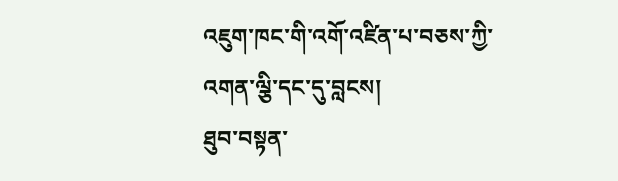འཇུག་ཁང་གི་འགོ་འཛིན་པ་བཅས་ཀྱི་འགན་ལྕི་དང་དུ་བླངས།
ཐུབ་བསྟན་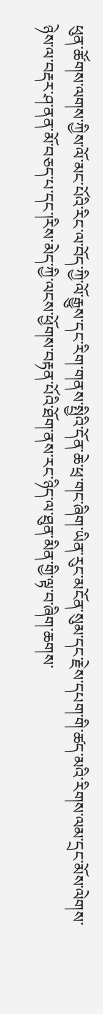ཕུན་ཚོགས་ལགས་ཀྱིས་ལོ་མང་པོའི་རིང་ལ་བོད་ཀྱི་ལོ་རྒྱུས་དང་རིག་གནས་སྤྱིའི་དོན་ཆེ་ཕྲ་གང་ཞིག་ཡིན་རུང་མངོན་སུམ་དང་རྗེས་དཔག་གི་ཚད་མའི་རིགས་ལམ་དྲང་མོས་ལེགས་ཉེས་ལ་བརྡར་ཤ་ནན་མོ་བཅད་པ་དང་།རིས་མེད་ཀྱི་ལངས་ཕྱོགས་བརྟན་པོའི་ཐོག་ནས་རང་ཉིད་ལ་ཐུན་མིན་གྱི་ལྟ་བ་ཞིག་ཆགས་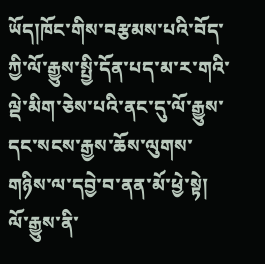ཡོད།ཁོང་གིས་བརྩམས་པའི་བོད་ཀྱི་ལོ་རྒྱུས་སྤྱི་དོན་པད་མ་ར་གའི་ལྡེ་མིག་ཅེས་པའི་ནང་དུ་ལོ་རྒྱུས་དང་སངས་རྒྱས་ཆོས་ལུགས་གཉིས་ལ་དབྱེ་བ་ནན་མོ་ཕྱེ་སྟེ། ལོ་རྒྱུས་ནི་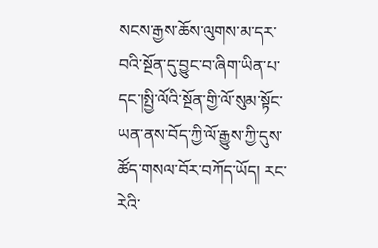སངས་རྒྱས་ཆོས་ལུགས་མ་དར་བའི་སྔོན་དུ་བྱུང་བ་ཞིག་ཡིན་པ་དང་།སྤྱི་ལོའི་སྔོན་གྱི་ལོ་སུམ་སྟོང་ཡན་ནས་བོད་ཀྱི་ལོ་རྒྱུས་ཀྱི་དུས་ཚོད་གསལ་བོར་བཀོད་ཡོད། རང་རེའི་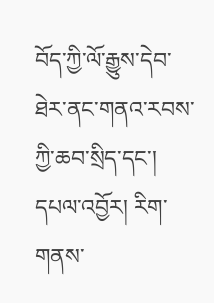བོད་ཀྱི་ལོ་རྒྱུས་དེབ་ཐེར་ནང་གནའ་རབས་ཀྱི་ཆབ་སྲིད་དང་། དཔལ་འབྱོར། རིག་གནས་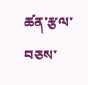ཚན་རྩལ་བཅས་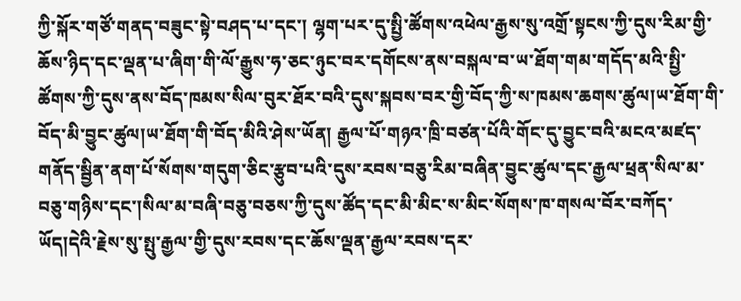ཀྱི་སྐོར་གཙོ་གནད་བཟུང་སྟེ་བཤད་པ་དང་། ལྷག་པར་དུ་སྤྱི་ཚོགས་འཕེལ་རྒྱས་སུ་འགྲོ་སྟངས་ཀྱི་དུས་རིམ་གྱི་ཆོས་ཉིད་དང་ལྡན་པ་ཞིག་གི་ལོ་རྒྱུས་ཧ་ཅང་ཉུང་བར་དགོངས་ནས་བསྐལ་བ་ཡ་ཐོག་གམ་གདོད་མའི་སྤྱི་ཚོགས་ཀྱི་དུས་ནས་བོད་ཁམས་སིལ་བུར་ཐོར་བའི་དུས་སྐབས་བར་གྱི་བོད་ཀྱི་ས་ཁམས་ཆགས་ཚུལ།ཡ་ཐོག་གི་བོད་མི་བྱུང་ཚུལ།ཡ་ཐོག་གི་བོད་མིའི་ཤེས་ཡོན། རྒྱལ་པོ་གཉའ་ཁྲི་བཙན་པོའི་གོང་དུ་བྱུང་བའི་མངའ་མཛད་གནོད་སྦྱིན་ནག་པོ་སོགས་གདུག་ཅིང་རྩུབ་པའི་དུས་རབས་བཅུ་རིམ་བཞིན་བྱུང་ཚུལ་དང་རྒྱལ་ཕྲན་སིལ་མ་བཅུ་གཉིས་དང་།སིལ་མ་བཞི་བཅུ་བཅས་ཀྱི་དུས་ཚོད་དང་མི་མིང་ས་མིང་སོགས་ཁ་གསལ་བོར་བཀོད་ཡོད།དེའི་རྗེས་སུ་སྤུ་རྒྱལ་གྱི་དུས་རབས་དང་ཆོས་ལྡན་རྒྱལ་རབས་དར་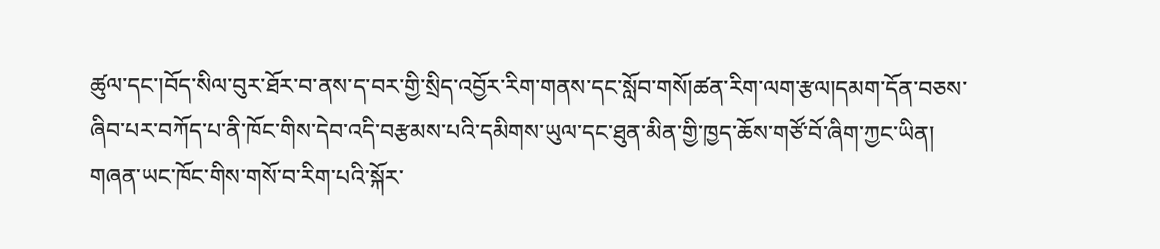ཚུལ་དང་།བོད་སིལ་བུར་ཐོར་བ་ནས་ད་བར་གྱི་སྲིད་འབྱོར་རིག་གནས་དང་སློབ་གསོ།ཚན་རིག་ལག་རྩལ།དམག་དོན་བཅས་ཞིབ་པར་བཀོད་པ་ནི་ཁོང་གིས་དེབ་འདི་བརྩམས་པའི་དམིགས་ཡུལ་དང་ཐུན་མིན་གྱི་ཁྱད་ཆོས་གཙོ་བོ་ཞིག་ཀྱང་ཡིན།
གཞན་ཡང་ཁོང་གིས་གསོ་བ་རིག་པའི་སྐོར་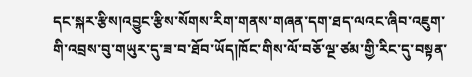དང་སྐར་རྩིས།འབྱུང་རྩིས་སོགས་རིག་གནས་གཞན་དག་ཐད་ལའང་ཞིབ་འཇུག་གི་འབྲས་བུ་གཡུར་དུ་ཟ་བ་ཐོབ་ཡོད།ཁོང་གིས་ལོ་བཅོ་ལྔ་ཙམ་གྱི་རིང་དུ་བསྟན་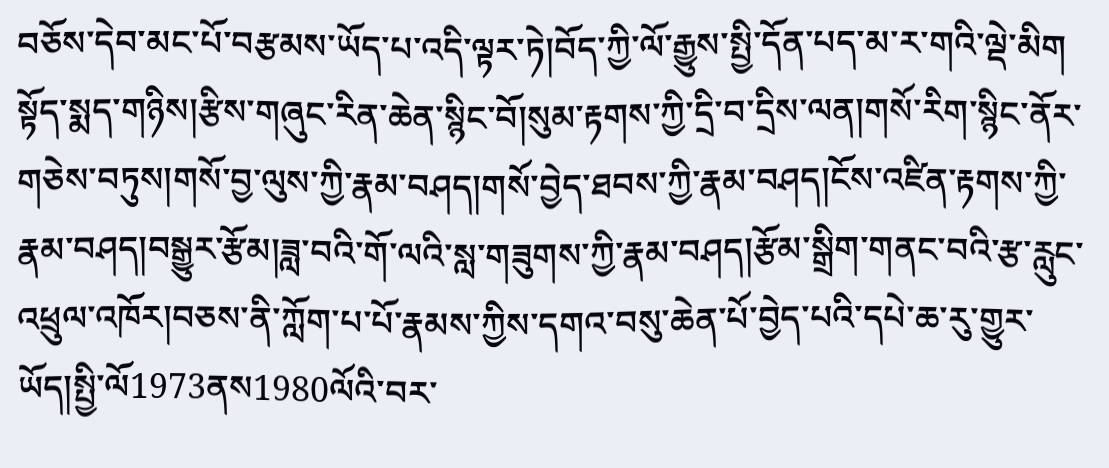བཅོས་དེབ་མང་པོ་བརྩམས་ཡོད་པ་འདི་ལྟར་ཏེ།བོད་ཀྱི་ལོ་རྒྱུས་སྤྱི་དོན་པད་མ་ར་གའི་ལྡེ་མིག སྟོད་སྨད་གཉིས།རྩིས་གཞུང་རིན་ཆེན་སྙིང་བོ།སུམ་རྟགས་ཀྱི་དྲི་བ་དྲིས་ལན།གསོ་རིག་སྙིང་ནོར་གཅེས་བཏུས།གསོ་བྱ་ལུས་ཀྱི་རྣམ་བཤད།གསོ་བྱེད་ཐབས་ཀྱི་རྣམ་བཤད།ངོས་འཛིན་རྟགས་ཀྱི་རྣམ་བཤད།བསྒྱུར་རྩོམ།ཟླ་བའི་གོ་ལའི་སླ་གཟུགས་ཀྱི་རྣམ་བཤད།རྩོམ་སྒྲིག་གནང་བའི་རྩ་རླུང་འཕྲུལ་འཁོར།བཅས་ནི་ཀློག་པ་པོ་རྣམས་ཀྱིས་དགའ་བསུ་ཆེན་པོ་བྱེད་པའི་དཔེ་ཆ་རུ་གྱུར་ཡོད།སྤྱི་ལོ1973ནས1980ལོའི་བར་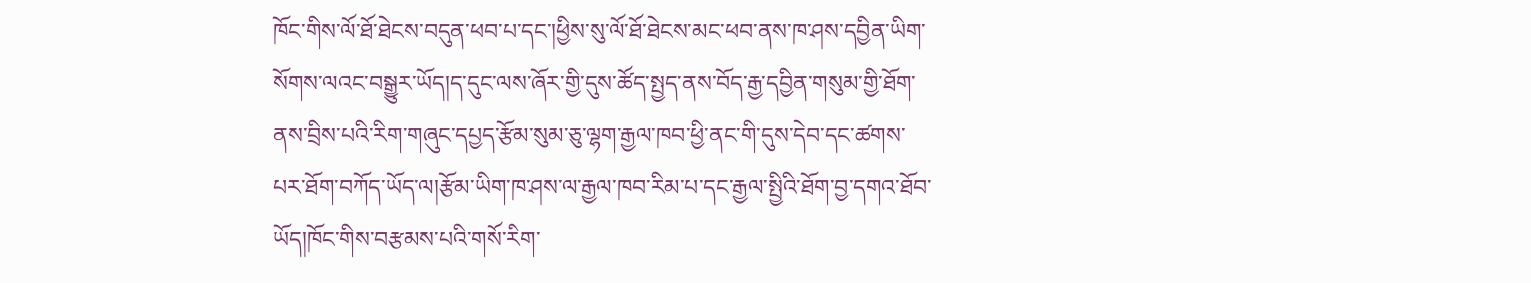ཁོང་གིས་ལོ་ཐོ་ཐེངས་བདུན་ཕབ་པ་དང་།ཕྱིས་སུ་ལོ་ཐོ་ཐེངས་མང་ཕབ་ནས་ཁ་ཤས་དབྱིན་ཡིག་སོགས་ལའང་བསྒྱུར་ཡོད།ད་དུང་ལས་ཞོར་གྱི་དུས་ཚོད་སྤྱད་ནས་བོད་རྒྱ་དབྱིན་གསུམ་གྱི་ཐོག་ནས་བྲིས་པའི་རིག་གཞུང་དཔྱད་རྩོམ་སུམ་ཅུ་ལྷག་རྒྱལ་ཁབ་ཕྱི་ནང་གི་དུས་དེབ་དང་ཚགས་པར་ཐོག་བཀོད་ཡོད་ལ།རྩོམ་ཡིག་ཁ་ཤས་ལ་རྒྱལ་ཁབ་རིམ་པ་དང་རྒྱལ་སྤྱིའི་ཐོག་བྱ་དགའ་ཐོབ་ཡོད།ཁོང་གིས་བརྩམས་པའི་གསོ་རིག་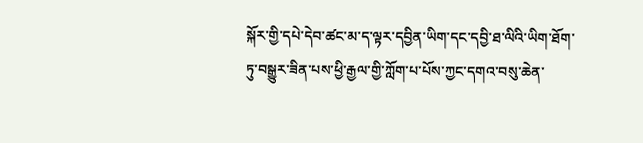སྐོར་གྱི་དཔེ་དེབ་ཚང་མ་ད་ལྟར་དབྱིན་ཡིག་དང་དབྱི་ཐ་ལིའི་ཡིག་ཐོག་ཏུ་བསྒྱུར་ཟིན་པས་ཕྱི་རྒྱལ་གྱི་ཀློག་པ་པོས་ཀྱང་དགའ་བསུ་ཆེན་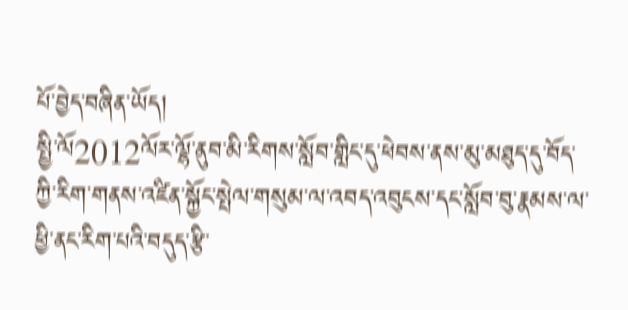པོ་བྱེད་བཞིན་ཡོད།
སྤྱི་ལོ2012ལོར་ལྷོ་ནུབ་མི་རིགས་སློབ་གླིང་དུ་ཕེབས་ནས་མུ་མཐུད་དུ་བོད་ཀྱི་རིག་གནས་འཛིན་སྐྱོང་སྤེལ་གསུམ་ལ་འབད་འབུངས་དང་སློབ་བུ་རྣམས་ལ་ཕྱི་ནང་རིག་པའི་བདུད་རྩི་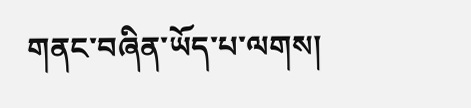གནང་བཞིན་ཡོད་པ་ལགས།